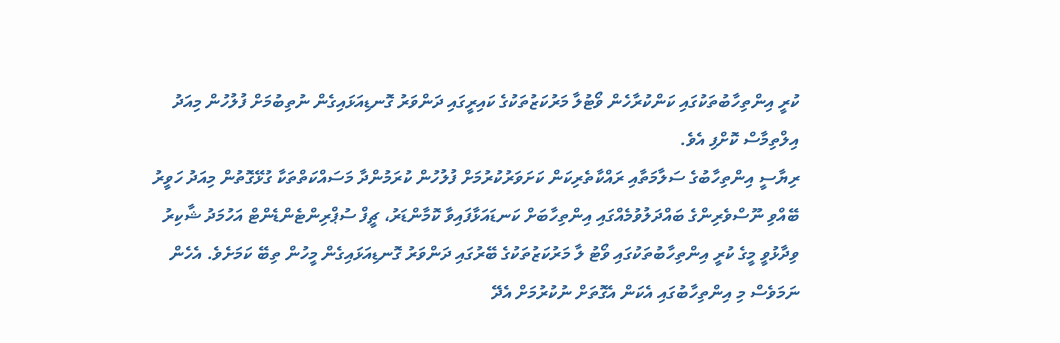ކުރީ އިންތިހާބުތަކުގައި ކަންކުރާހެން ވޯޓުލާ މަރުކަޒުތަކުގެ ކައިރީގައި ދަންވަރު ގޮނޑިއަޅައިގެން ނުތިބުމަށް ފުލުހުން މިއަދު އިލްތިމާސް ކޮށްފި އެވެ.
ރިޔާސީ އިންތިހާބުގެ ސަލާމަތާއި ރައްކާތެރިކަން ކަށަވަރުކުރުމަށް ފުލުހުން ކުރަމުންދާ މަސައްކަތްތަކާ ގުޅޭގޮތުން މިއަދު ހަވީރު ބޭއްވި ނޫސްވެރިންގެ ބައްދަލުވުމެއްގައި އިންތިހާބަށް ކަނޑައަޅާފައިވާ ކޮމާންޑަރު، ޗީފް ސުޕްރިންޓެންޑެންޓް އަހުމަދު ޝާކިރު ވިދާޅުވީ މީގެ ކުރީ އިންތިހާބުތަކުގައި ވޯޓު ލާ މަރުކަޒުތަކުގެ ބޭރުގައި ދަންވަރު ގޮނޑިއަޅައިގެން މީހުން ތިބޭ ކަމަށެވެ. އެހެން ނަމަވެސް މި އިންތިހާބުގައި އެކަން އެގޮތަށް ނުކުރުމަށް އެދޭ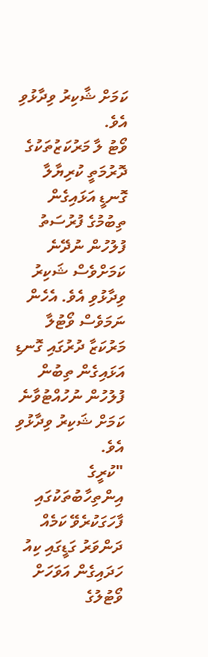ކަމަށް ޝާކިރު ވިދާޅުވި އެވެ.
ވޯޓު ލާ މަރުކަޒުތަކުގެ ދޮރުމަތީ ކުރިޔާލާ ގޮނޑީ އަޅައިގެން ތިބުމުގެ ފުރުސަތު ފުލުހުން ނުދޭނެ ކަމަށްވެސް ޝަކިރު ވިދާޅުވި އެވެ. އެހެން ނަމަވެސް ވޯޓުލާ މަރުކަޒާ ދުރުގައި ގޮނޑި އަޅައިގެން ތިބުން ފުލުހުން ނުހުއްޓުވާނެ ކަމަށް ޝަކިރު ވިދާޅުވި އެވެ.
"ކުރީގެ އިންތިހާބުތަކުގައި ފާހަގަކުރެވޭ ކަމެއް ދަންވަރު ގަޑީގައި ކިއު ހަދައިގެން އަވަހަށް ވޯޓުލުގެ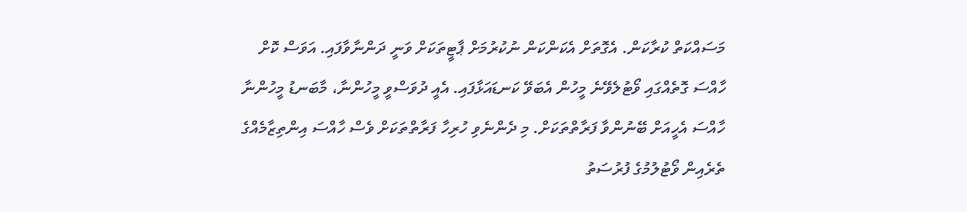މަސައްކަތް ކުރާކަން. އެގޮތަށް އެކަންކަން ނުކުރުމަށް ޕާޓީތަކަށް ވަނީ ދަންނާވާފައި. އަވަސް ކޮށް ހާއްސަ ގޮތެއްގައި ވޯޓުލެވޭނެ މީހުން އެބަވޭ ކަނޑައަޅާފައި. އެއީ ދުވަސްވީ މީހުންނާ، މާބަނޑު މީހުންނާ ހާއްސަ އެހީއަށް ބޭނުންވާ ފަރާތްތަކަށް. މި ދެންނެވި ހުރިހާ ފަރާތްތަކަށް ވެސް ހާއްސަ އިންތިޒާމެއްގެ ތެރެއިން ވޯޓުލުމުގެ ފުރުސަތު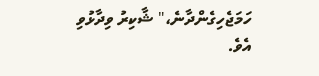ހަމަޖެހިގެންދާނެ،" ޝާކިރު ވިދާޅުވި އެވެ.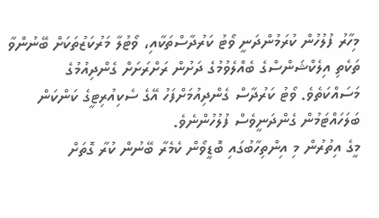މިހާރު ފުލުހުން ކުރަމުންދަނީ ވޯޓު ކަރުދާސްތަކާއި، ވޯޓުލާ މަރުކަޒުތަކަށް ބޭނުންވާ ތަކެތި އިލެކްޝަންސްގެ ބެއްލެވުމުގެ ދަށުން ރަށްރަށަށް ގެންދިއުމުގެ މަސައްކަތެވެ. ވޯޓު ކަރުދާސް ގެންދިއުމަށްފަހު އޭގެ ސެކިއުރިޓީގެ ކަންކަން ބަލަހައްޓަމުން ގެންދަނީވެސް ފުލުހުންނެވެ.
މީގެ އިތުރުން މި އިންތިހާބުގައި ބޮޑީވޯން ކެމެރާ ބޭނުން ކުރާ ގޮތަށް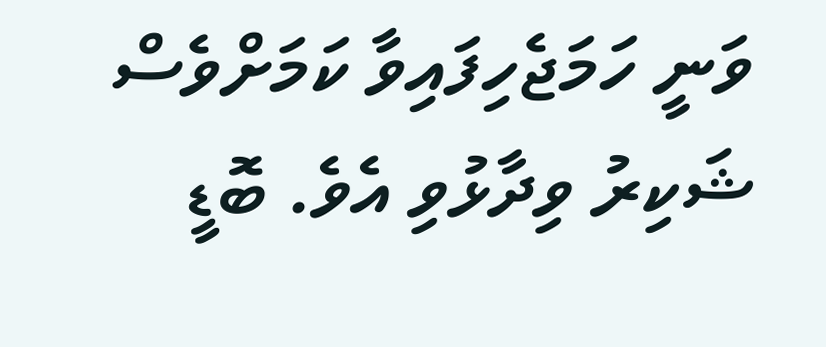ވަނީ ހަމަޖެހިފައިވާ ކަމަށްވެސް ޝަކިރު ވިދާޅުވި އެވެ. ބޮޑީ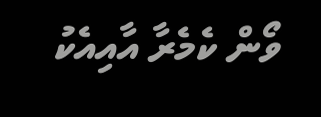ވޯން ކެމެރާ އާއިއެކު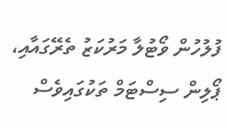ފުލުހުން ވޯޓުލާ މަރުކަޒު ތެރޭގައާއި، ޕޯލިން ސިސްޓަމް ތަކުގައިވެސް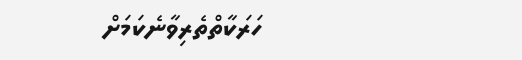ހަރަކާތްތެރިވާނެކަމަށް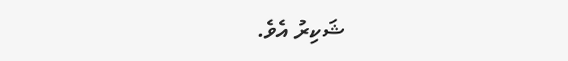ޝަކިރު އެވެ.